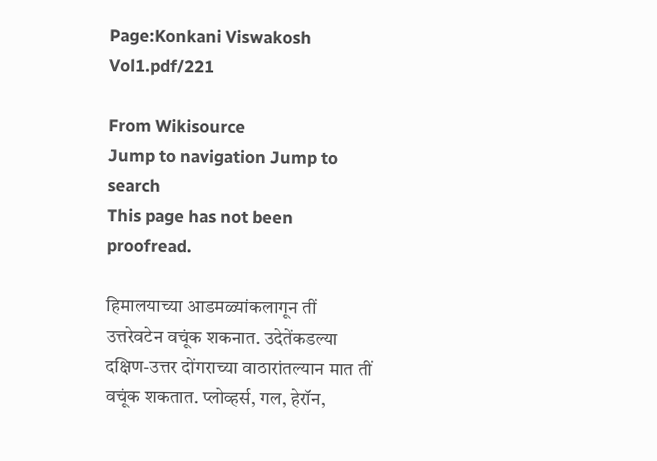Page:Konkani Viswakosh Vol1.pdf/221

From Wikisource
Jump to navigation Jump to search
This page has not been proofread.

हिमालयाच्या आडमळ्यांकलागून तीं उत्तरेवटेन वचूंक शकनात. उदेतेंकडल्या दक्षिण-उत्तर दोंगराच्या वाठारांतल्यान मात तीं वचूंक शकतात. प्लोव्हर्स, गल, हेरॉन,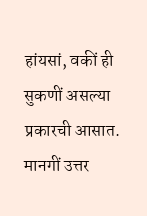हांयसां, वकीं ही सुकणीं असल्या प्रकारची आसात. मानगीं उत्तर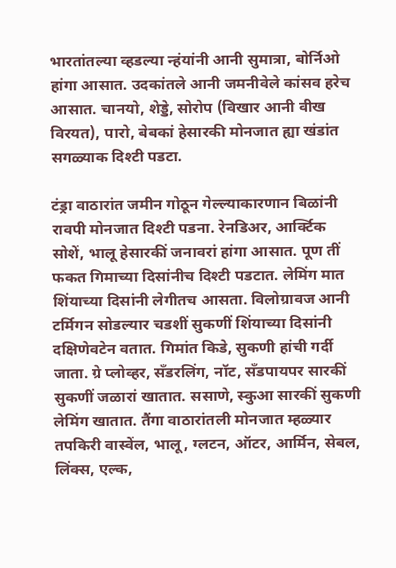भारतांतल्या व्हडल्या न्हंयांनी आनी सुमात्रा, बोर्निओ हांगा आसात. उदकांतले आनी जमनीवेले कांसव हरेच आसात. चानयो, शेड्डे, सोरोप ‍‌(विखार आनी वीख विरयत), पारो, बेबकां हेसारकी मोनजात ह्या खंडांत सगळ्याक दिश्टी पडटा.

टंड्रा वाठारांत जमीन गोठून गेल्ल्याकारणान बिळांनी रावपी मोनजात दिश्टी पडना. रेनडिअर, आर्क्टिक सोशें, भालू हेसारकीं जनावरां हांगा आसात. पूण तीं फकत गिमाच्या दिसांनीच दिश्टी पडटात. लेमिंग मात शिंयाच्या दिसांनी लेगीतच आसता. विलोग्रावज आनी टर्मिगन सोडल्यार चडशीं सुकणीं शिंयाच्या दिसांनी दक्षिणेवटेन वतात. गिमांत किडे, सुकणी हांची गर्दी जाता. ग्रे प्लोव्हर, सँडरलिंग, नॉट, सँडपायपर सारकीं सुकणीं जळारां खातात. ससाणे, स्कुआ सारकीं सुकणी लेमिंग खातात. तैंगा वाठारांतली मोनजात म्हळ्यार तपकिरी वास्वेंल, भालू, ग्लटन, ऑटर, आर्मिन, सेबल, लिंक्स, एल्क,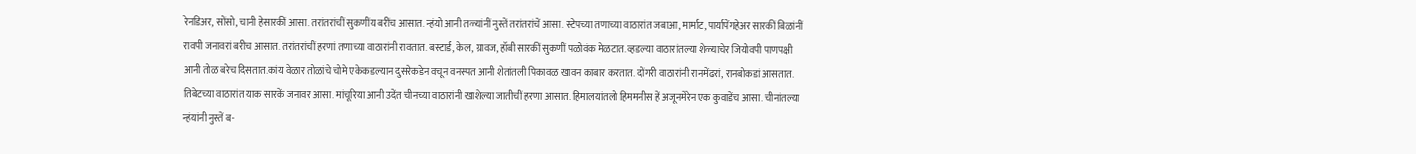रेनडिअर, सोंसो, चानी हेसारकीं आसा. तरांतरांचीं सुकणींय बरींच आसात. न्हंयो आनी तळ्यांनीं नुस्तें तरांतरांचें आसा. स्टेपच्या तणाच्या वाठारांत जबाआ, मार्माट, पार्यापेंगहेअर सारकीं बिळांनीं रावपी जनावरां बरीच आसात. तरांतरांचीं हरणां तणाच्या वाठारांनी रावतात. बस्टार्ड, केल, ग्रावज, हॉबी सारकीं सुकणीं पळोवंक मेळटात. व्हडल्या वाठारांतल्या शेळ्याचेर जियोवपी पाणपक्षी आनी तोळ बरेच दिसतात.कांय वेळार तोळांचे चोमे एकेकडल्यान दुसरेकडेन वचून वनस्पत आनी शेतांतली पिकावळ खावन काबार करतात. दोंगरी वाठारांनी रानमेंढरां, रानबोकडां आसतात. तिबेटच्या वाठारांत याक सारकें जनावर आसा. मांचूरिया आनी उदेंत चीनच्या वाठारांनी खाशेल्या जातीचीं हरणा आसात. हिमालयांतलो हिममनीस हें अजूनमेरेन एक कुवाडेंच आसा. चीनांतल्या न्हंयांनी नुस्तें ब-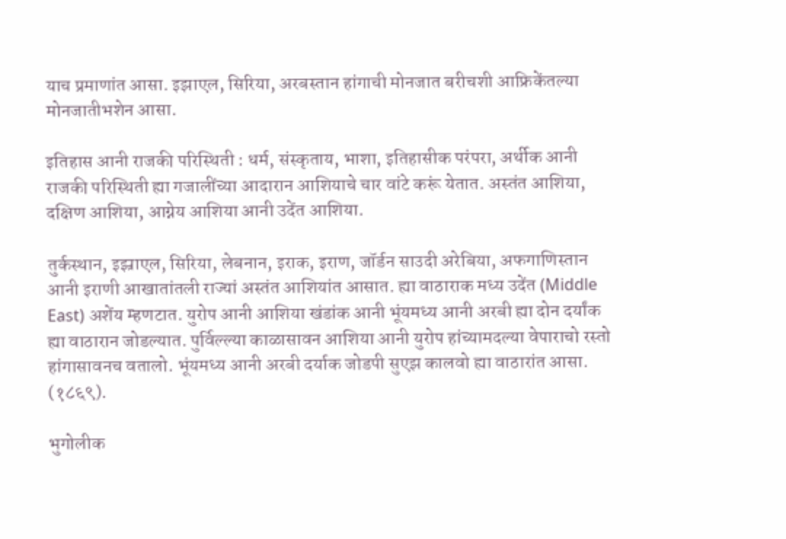याच प्रमाणांत आसा. इझाएल, सिरिया, अरबस्तान हांगाची मोनजात बरीचशी आफ्रिकेंतल्या मोनजातीभशेन आसा.

इतिहास आनी राजकी परिस्थिती : धर्म, संस्कृताय, भाशा, इतिहासीक परंपरा, अर्थीक आनी राजकी परिस्थिती ह्या गजालींच्या आदारान आशियाचे चार वांटे करूं येतात. अस्तंत आशिया, दक्षिण आशिया, आग्नेय आशिया आनी उदेंत आशिया.

तुर्कस्थान, इझ्राएल, सिरिया, लेबनान, इराक, इराण, जॉर्डन साउदी अरेबिया, अफगाणिस्तान आनी इराणी आखातांतली राज्यां अस्तंत आशियांत आसात. ह्या वाठाराक मध्य उदेंत (Middle East) अशेंय म्हणटात. युरोप आनी आशिया खंडांक आनी भूंयमध्य आनी अरबी ह्या दोन दर्यांक ह्या वाठारान जोडल्यात. पुर्विल्ल्या काळासावन आशिया आनी युरोप हांच्यामदल्या वेपाराचो रस्तो हांगासावनच वतालो. भूंयमध्य आनी अरबी दर्याक जोडपी सुएझ कालवो ह्या वाठारांत आसा. (१८६९).

भुगोलीक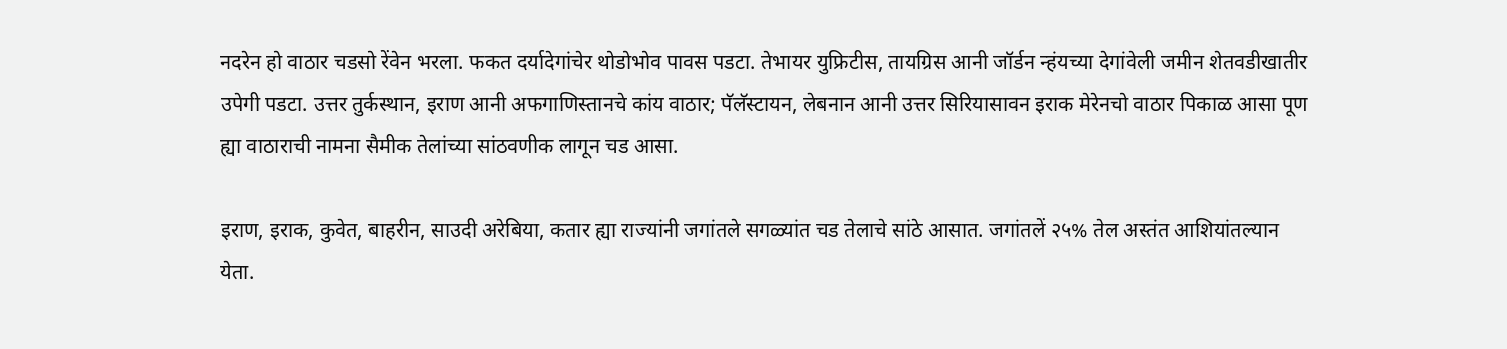नदरेन हो वाठार चडसो रेंवेन भरला. फकत दर्यादेगांचेर थोडोभोव पावस पडटा. तेभायर युफ्रिटीस, तायग्रिस आनी जॉर्डन न्हंयच्या देगांवेली जमीन शेतवडीखातीर उपेगी पडटा. उत्तर तुर्कस्थान, इराण आनी अफगाणिस्तानचे कांय वाठार; पॅलॅस्टायन, लेबनान आनी उत्तर सिरियासावन इराक मेरेनचो वाठार पिकाळ आसा पूण ह्या वाठाराची नामना सैमीक तेलांच्या सांठवणीक लागून चड आसा.

इराण, इराक, कुवेत, बाहरीन, साउदी अरेबिया, कतार ह्या राज्यांनी जगांतले सगळ्यांत चड तेलाचे सांठे आसात. जगांतलें २५% तेल अस्तंत आशियांतल्यान येता.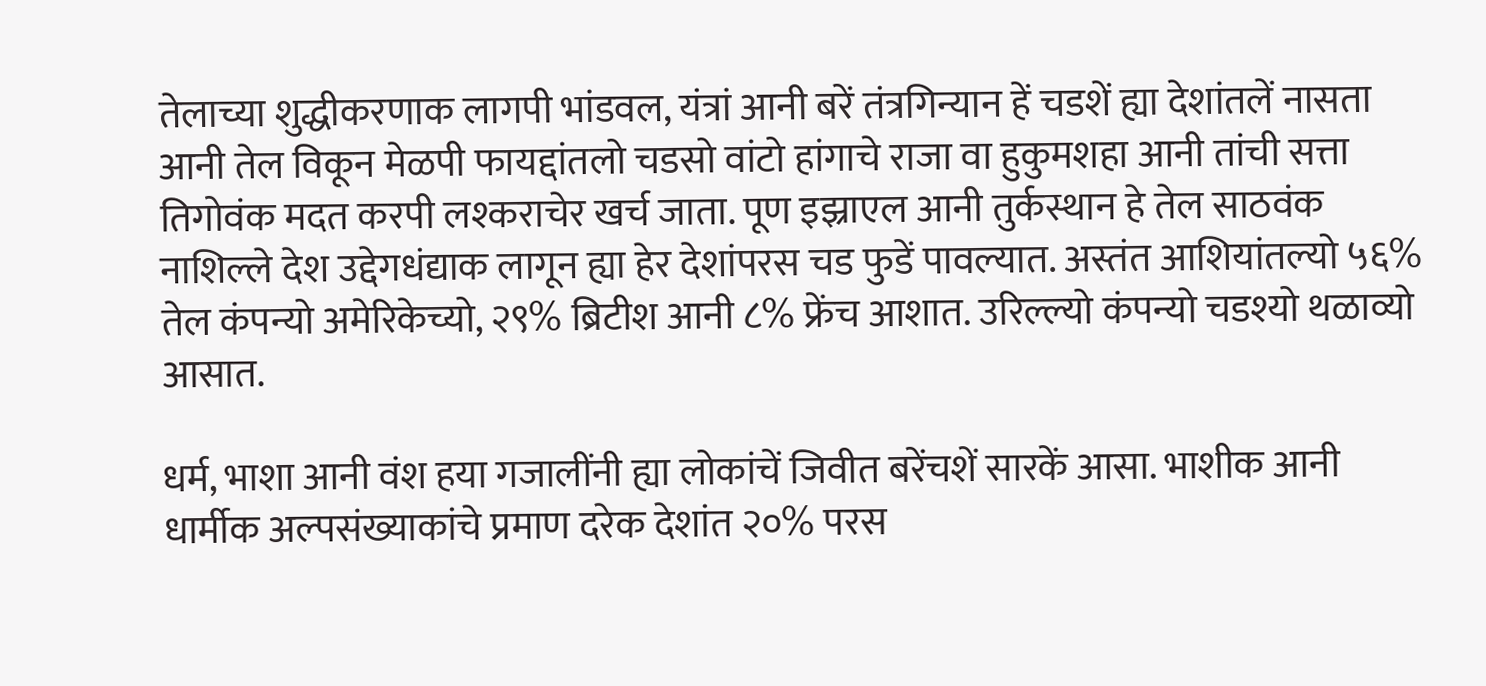तेलाच्या शुद्धीकरणाक लागपी भांडवल, यंत्रां आनी बरें तंत्रगिन्यान हें चडशें ह्या देशांतलें नासता आनी तेल विकून मेळपी फायद्दांतलो चडसो वांटो हांगाचे राजा वा हुकुमशहा आनी तांची सत्ता तिगोवंक मदत करपी लश्कराचेर खर्च जाता. पूण इझ्राएल आनी तुर्कस्थान हे तेल साठवंक नाशिल्ले देश उद्देगधंद्याक लागून ह्या हेर देशांपरस चड फुडें पावल्यात. अस्तंत आशियांतल्यो ५६% तेल कंपन्यो अमेरिकेच्यो, २९% ब्रिटीश आनी ८% फ्रेंच आशात. उरिल्ल्यो कंपन्यो चडश्यो थळाव्यो आसात.

धर्म, भाशा आनी वंश हया गजालींनी ह्या लोकांचें जिवीत बरेंचशें सारकें आसा. भाशीक आनी धार्मीक अल्पसंख्याकांचे प्रमाण दरेक देशांत २०% परस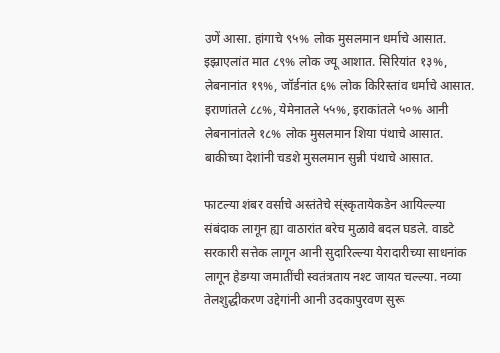उणें आसा. हांगाचे ९५% लोक मुसलमान धर्माचे आसात. इझ्राएलांत मात ८९% लोक ज्यू आशात. सिरियांत १३%, लेबनानांत १९%, जॉर्डनांत ६% लोक किरिस्तांव धर्माचे आसात. इराणांतले ८८%, येमेनातले ५५%, इराकांतले ५०% आनी लेबनानांतले १८% लोक मुसलमान शिया पंथाचे आसात. बाकीच्या देशांनी चडशे मुसलमान सुन्नी पंथाचे आसात.

फाटल्या शंबर वर्साचे अस्तंतेचे स्ंस्कृतायेकडेन आयिल्ल्या संबंदाक लागून ह्या वाठारांत बरेच मुळावे बदल घडले. वाडटे सरकारी सत्तेक लागून आनी सुदारिल्ल्या येरादारीच्या साधनांक लागून हेडग्या जमातींची स्वतंत्रताय नश्ट जायत चल्ल्या. नव्या तेलशुद्धीकरण उद्देगांनी आनी उदकापुरवण सुरू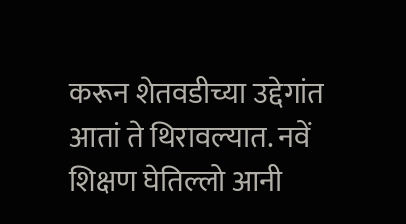करून शेतवडीच्या उद्देगांत आतां ते थिरावल्यात. नवें शिक्षण घेतिल्लो आनी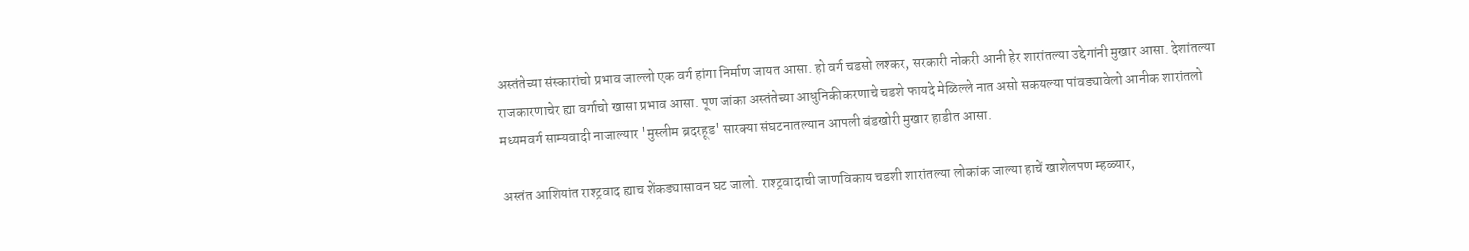अस्तंतेच्या संस्कारांचो प्रभाव जाल्लो एक वर्ग हांगा निर्माण जायत आसा. हो वर्ग चडसो लश्कर, सरकारी नोकरी आनी हेर शारांतल्या उद्देगांनी मुखार आसा. देशांतल्या राजकारणाचेर ह्या वर्गाचो खासा प्रभाव आसा. पूण जांका अस्तंतेच्या आधुनिकीकरणाचे चडशे फायदे मेळिल्ले नात असो सकयल्या पांवड्यावेलो आनीक शारांतलो मध्यमवर्ग साम्यवादी नाजाल्यार 'मुस्लीम ब्रदरहूड' सारक्या संघटनातल्यान आपली बंडखोरी मुखार हाडीत आसा.

अस्तंत आशियांत राश्ट्रवाद ह्याच शेंकड्यासावन घट जालो. राश्ट्रवादाची जाणविकाय चडशी शारांतल्या लोकांक जाल्या हाचें खाशेलपण म्हळ्यार,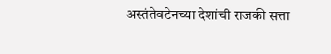अस्तंतेवटेनच्या देशांची राजकी सत्ता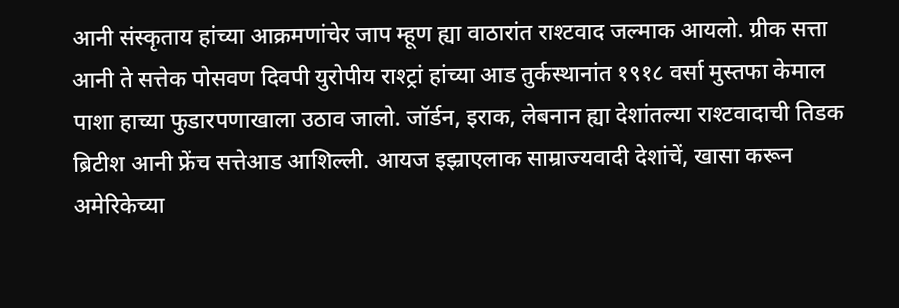आनी संस्कृताय हांच्या आक्रमणांचेर जाप म्हूण ह्या वाठारांत राश्टवाद जल्माक आयलो. ग्रीक सत्ता आनी ते सत्तेक पोसवण दिवपी युरोपीय राश्ट्रां हांच्या आड तुर्कस्थानांत १९१८ वर्सा मुस्तफा केमाल पाशा हाच्या फुडारपणाखाला उठाव जालो. जॉर्डन, इराक, लेबनान ह्या देशांतल्या राश्टवादाची तिडक ब्रिटीश आनी फ्रेंच सत्तेआड आशिल्ली. आयज इझ्राएलाक साम्राज्यवादी देशांचें, खासा करून अमेरिकेच्या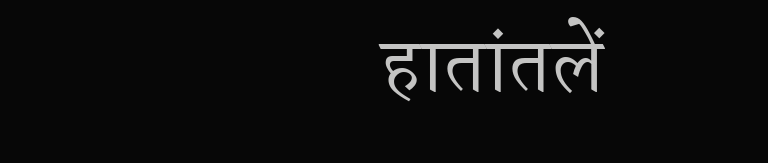हातांतलें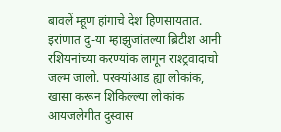बावलें म्हूण हांगाचे देश हिणसायतात. इरांणात दु-या म्हाझुजांतल्या ब्रिटीश आनी रशियनांच्या करण्यांक लागून राश्ट्रवादाचो जल्म जालो. परक्यांआड ह्या लोकांक, खासा करून शिकिल्ल्या लोकांक आयजलेगीत दुस्वास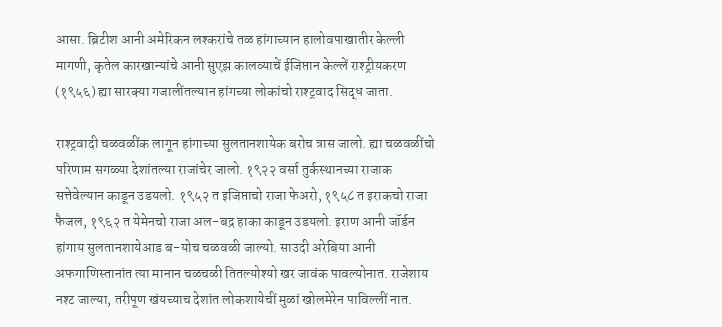आसा. ब्रिटीश आनी अमेरिकन लश्करांचे तळ हांगाच्यान हालोवपाखातीर केल्ली मागणी, कृतेल कारखान्यांचे आनी सुएझ कालव्याचें ईजिप्तान केल्लें राश्ट्रीयकरण (१९५६) ह्या सारक्या गजालींतल्यान हांगच्या लोकांचो राश्ट्रवाद सिद्ध जाता.

राश्ट्रवादी चळवळींक लागून हांगाच्या सुलतानशायेक बरोच त्रास जालो. ह्या चळवळींचो परिणाम सगळ्या देशांतल्या राजांचेर जालो. १९२२ वर्सा तुर्कस्थानच्या राजाक सत्तेवेल्यान काडून उडयलो. १९५२ त इजिप्ताचो राजा फेअरो, १९५८ त इराकचो राजा फैजल, १९६२ त येमेनचो राजा अल-बद्र हाका काडून उडयलो. इराण आनी जॉर्डन हांगाय सुलतानशायेआड ब-योच चळवळी जाल्यो. साउदी अरेबिया आनी अफगाणिस्तानांत त्या मानान चळचळी तितल्योश्यो खर जावंक पावल्योनात. राजेशाय नश्ट जाल्या, तरीपूण खंयच्याच देशांत लोकशायेचीं मुळां खोलमेरेन पाविल्लीं नात.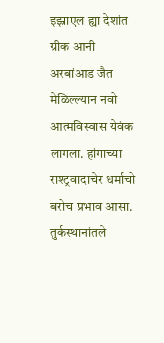इझ्राएल ह्या देशांत ग्रीक आनी अरबांआड जैत मेळिल्ल्यान नवो आत्मविस्वास येवंक लागला. हांगाच्या राश्ट्रवादाचेर धर्माचो बरोच प्रभाव आसा. तुर्कस्थानांतले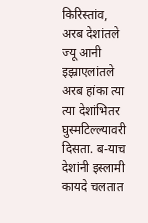किरिस्तांव, अरब देशांतले ज्यू आनी इझ्राएलांतले अरब हांका त्या त्या देशांभितर घुस्मटिल्ल्यावरी दिसता. ब-याच देशांनी इस्लामी कायदे चलतात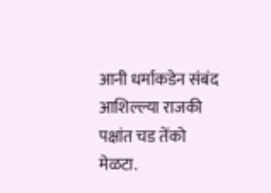आनी धर्माकडेन संबंद आशिल्ल्या राजकी पक्षांत चड तेंको मेळटा.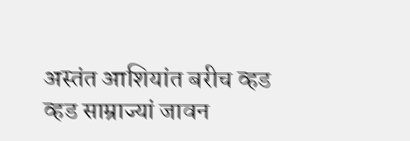अस्तंत आशियांत बरीच व्हड व्हड साम्राज्यां जावन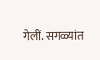गेलीं. सगळ्यांत